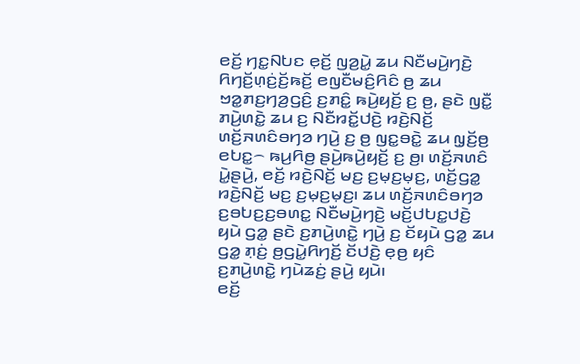ꤕꤢꤩ꤬ ꤚꤢ꤭ꤡꤝꤢ ꤕ꤫ꤢꤩ꤬ ꤜꤤ꤬ꤣꤧ꤭ ꤘꤣ ꤡꤢꤪꤗꤣꤧ꤬ꤚꤢꤧ꤬ ꤖꤚꤢꤩ꤬ꤛ꤫ꤢꤦ꤬ꤢꤩ꤬ꤒꤢꤩ꤬ ꤕꤜꤢꤪꤗꤢꤨ꤬ꤖꤢꤨ ꤥ꤬ ꤘꤣ ꤠꤤ꤭ꤊꤢ꤬ꤚꤤ꤬ꤞꤢꤨ꤬ ꤢ꤬ꤊꤢꤨ꤭ ꤒꤣꤧ꤬ꤟꤢꤩ꤬ ꤢ꤬ ꤥ꤬, ꤔꤢꤧ ꤜꤢꤪ꤭ ꤊꤣꤧ꤬ꤛꤢꤧ꤭ ꤘꤣ ꤢ꤬ ꤡꤢꤪꤙꤢꤩ꤭ꤓꤢꤧ꤬ ꤙꤢꤧ꤬ꤡꤢꤩ꤬ ꤛꤢꤩ꤬ꤏꤛꤢꤨꤋꤚꤤ ꤚꤣꤧ꤬ ꤢ꤬ ꤥ꤬ ꤜꤢ꤭ꤋꤢꤧ꤭ ꤘꤣ ꤜ꤫ꤢꤩ꤬ꤥ꤬ ꤕꤝꤢ꤭꤮ ꤒꤣ꤬ꤖꤥ꤬ ꤔꤣꤧ꤬ꤒꤣꤧ꤬ꤟꤢꤩ꤬ ꤢ꤬ ꤥ꤬꤯ ꤛꤢꤩ꤬ꤏꤛꤢꤨ ꤣꤧ꤭ꤔꤣꤧ꤬, ꤕꤢꤩ꤬ ꤙꤢꤧ꤬ꤡꤢꤩ꤬ ꤗꤢ꤬ ꤢ꤬ꤗ꤫ꤢ꤬ꤗ꤫ꤢ꤬, ꤛꤢꤩ꤬ꤞꤤ꤭ ꤙꤢꤧ꤬ꤡꤢꤩ꤬ ꤗꤢ꤬ ꤢ꤬ꤗ꤫ꤢ꤬ꤗ꤫ꤢ꤬꤯ ꤘꤣ ꤛꤢꤩ꤬ꤏꤛꤢꤨꤋꤚꤤ ꤢ꤬ꤋꤝꤢ꤬ꤢ꤬ꤋꤛꤢ꤭ ꤡꤢꤪꤗꤣꤧ꤬ꤚꤢꤧ꤬ ꤗꤢꤩ꤬ꤓꤝꤢ꤭ꤓꤢꤧ꤬ ꤟꤣꤧ ꤞꤤ꤭ ꤔꤢꤧ ꤢ꤬ꤊꤣꤧ꤬ꤛꤢꤧ꤭ ꤚꤣꤧ꤬ ꤢ꤬ ꤢꤩꤟꤣꤧ ꤞꤤ꤭ ꤘꤣ ꤞꤤ꤭ ꤊ꤫ꤢꤦ꤬ ꤥ꤬ꤞꤣꤧ꤭ꤖꤚꤢꤩ꤬ ꤢꤩꤓꤢꤧ꤬ ꤕ꤫ꤥ꤬ ꤟꤢꤨ ꤢ꤬ꤊꤣꤧ꤬ꤛꤢꤧ꤭ ꤚꤣꤧꤘꤢꤦ꤬ ꤔꤣꤧ꤬ ꤟꤣꤧ꤯
ꤕꤢꤩ꤬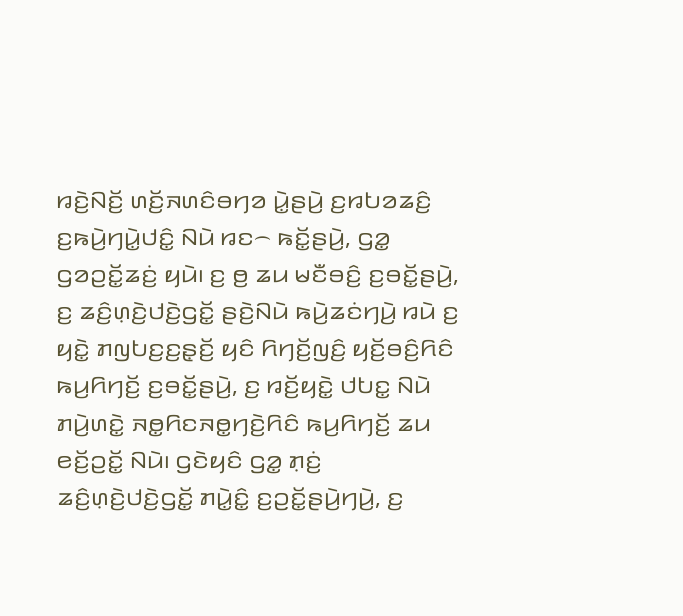ꤙꤢꤧ꤬ꤡꤢꤩ꤬ ꤛꤢꤩ꤬ꤏꤛꤢꤨꤋꤚꤤ ꤣꤧ꤭ꤔꤣꤧ꤬ ꤢ꤬ꤙꤝꤤꤘꤢꤨ꤬ ꤢ꤬ꤒꤣꤧ꤬ꤚꤣꤧ꤭ꤓꤢꤨ꤭ ꤡꤣꤧ ꤙꤢ꤮ ꤒꤢꤩ꤭ꤔꤣꤧ꤬, ꤞꤤ꤭ ꤞꤤꤑꤢꤩ꤭ꤘꤢꤦ꤬ ꤟꤣꤧ꤯ ꤢ꤬ ꤥ꤬ ꤘꤣ ꤗꤢꤪꤋꤢꤨ꤬ ꤢ꤬ꤋꤢꤩ꤭ꤔꤣꤧ꤬, ꤢ꤬ ꤘꤢꤨ꤬ꤛ꤫ꤢꤧ꤬ꤓꤢꤧ꤬ꤞꤢꤩ꤭ ꤔꤢꤧ꤬ꤡꤣꤧ ꤒꤣꤧ꤬ꤘꤢꤦꤚꤣꤧ꤬ ꤙꤣꤧ ꤢ꤬ ꤟꤢꤧ꤭ ꤊꤜꤝꤢ꤬ꤢ꤬ꤔ꤫ꤢꤩ꤬ ꤟꤢꤨ ꤖꤚꤢꤩ꤬ꤜꤢꤨ꤬ ꤟꤢꤩ꤬ꤋꤢꤨ꤬ꤖꤢꤨ ꤒꤣ꤬ꤖꤚꤢꤩ꤬ ꤢ꤬ꤋꤢꤩ꤭ꤔꤣꤧ꤬, ꤢ꤬ ꤙꤢꤩ꤬ꤟꤢꤧ꤭ ꤓꤝꤢ꤭ ꤡꤣꤧ ꤊꤣꤧ꤬ꤛꤢꤧ꤭ ꤏꤥ꤭ꤖꤢꤏꤥ꤭ꤚꤢꤧ꤬ꤖꤢꤨ ꤒꤣ꤬ꤖꤚꤢꤩ꤬ ꤘꤣ ꤕꤢꤩ꤬ꤑꤢꤩ꤭ ꤡꤣꤧ꤯ ꤞꤢꤧꤟꤢꤨ ꤞꤤ꤭ ꤊ꤫ꤢꤦ꤬ ꤘꤢꤨ꤬ꤛ꤫ꤢꤧ꤬ꤓꤢꤧ꤬ꤞꤢꤩ꤭ ꤊꤣꤧ꤭ꤢꤨ꤭ ꤢ꤬ꤑꤢꤩ꤭ꤔꤣꤧ꤬ꤚꤣꤧ꤬, ꤢ꤬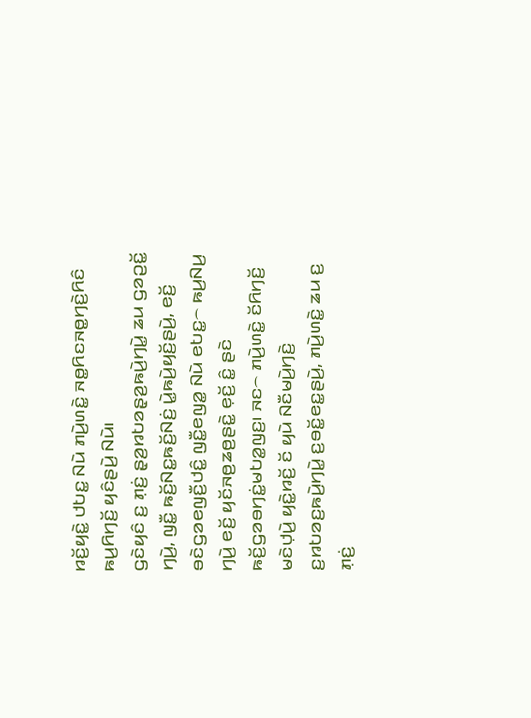ꤙꤢꤩ꤬ꤟꤢꤧ꤭ ꤓꤝꤢ꤭ ꤡꤣꤧ ꤊꤣꤧ꤬ꤛꤢꤧ꤭ ꤏꤥ꤭ꤖꤢꤏꤥ꤭ꤚꤢꤧ꤬ꤖꤢꤨ ꤒꤣ꤬ꤖꤚꤢꤩ꤬ ꤟꤢꤨꤔꤣꤧ꤬ ꤡꤣꤧ꤯
ꤞꤢꤧꤟꤢꤨ ꤢ꤬ ꤊ꤫ꤢꤦ꤬ ꤔ꤫ꤤ꤬ꤙꤝꤤꤔ꤫ꤤ꤬ꤒꤣꤧ꤬ꤚꤣꤧ꤭ ꤘꤣ ꤞꤤꤑꤢꤩ꤭ ꤚꤣꤧ꤬, ꤜꤢꤪ꤭ ꤒꤢꤩ꤬ꤡꤢ꤭ꤒꤢꤩ꤬ꤡꤢꤦ꤬ ꤣꤧ꤭ꤒꤣꤧ꤬ꤟꤢꤩ꤬ꤔꤣꤧ꤬, ꤕꤢꤩ꤬ ꤋꤢꤧꤞꤤꤕꤜꤢꤪ꤬ꤓꤢꤨ꤭ ꤜꤢꤪ꤭ꤕꤜꤤ꤭ ꤡꤣꤧ ꤕꤝꤢ꤭꤮ ꤒꤣ꤬ꤡꤣ꤬ ꤚꤣꤧ꤬ ꤕꤢꤩ꤬ ꤟꤢꤩꤏꤥ꤬ꤘꤥ꤬ꤔꤢꤧ꤭ ꤕ꤫ꤢꤩ꤬ ꤢꤨ꤭ ꤔꤢꤧ ꤒꤢꤩ꤬ꤞꤤꤋꤚꤢꤦ꤭ꤗꤝꤤ꤭ꤜꤢ꤬꤯ ꤏꤢ꤮ ꤊꤣꤧ꤬ꤛꤢꤧ꤭ ꤢꤩꤖꤚꤢꤩ꤬ ꤗꤢꤧꤓ꤫ꤣꤧ꤬ ꤟꤢꤧ꤭ꤙꤢꤩ꤬ ꤢꤩ ꤟꤣꤧ ꤡꤢꤪꤗꤣꤧ꤬ꤚꤢꤧ꤬ ꤢ꤬ꤙꤝꤤꤢ꤬ꤒꤣꤧ꤬ꤚꤣꤧ꤭ ꤢ꤬ꤋꤢꤩ꤭ꤕꤢ꤭ꤔꤣꤧ꤬, ꤊꤣꤧ꤬ꤛꤢꤧ꤭ ꤘꤣ ꤢ꤬ ꤊ꤫ꤢꤦ꤬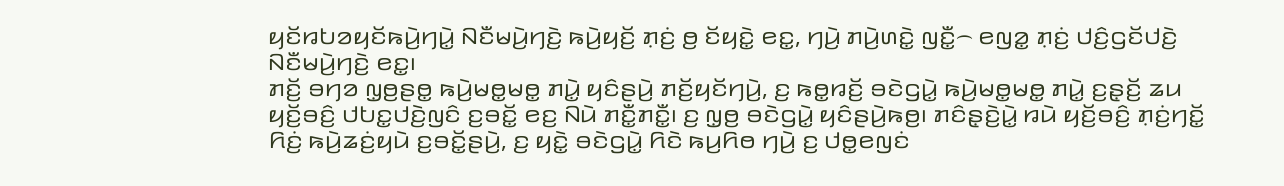ꤟꤢꤩꤙꤝꤤꤟꤢꤩꤒꤣꤧ꤬ꤚꤣꤧ꤭ ꤡꤢꤪꤗꤣꤧ꤬ꤚꤢꤧ꤬ ꤒꤣꤧ꤬ꤟꤢꤩ꤬ ꤊ꤫ꤢꤦ꤬ ꤥ꤬ ꤢꤩꤟꤢꤧ꤭ ꤕꤢ꤭, ꤚꤣꤧ꤬ ꤊꤣꤧ꤬ꤛꤢꤧ꤭ ꤜꤢꤪ꤭꤮ ꤕꤜꤤ꤭ ꤊ꤫ꤢꤦ꤬ ꤓꤢꤨ꤬ꤞꤢꤩꤓꤢꤧ꤬ ꤡꤢꤪꤗꤣꤧ꤬ꤚꤢꤧ꤬ ꤕꤢ꤭꤯
ꤊꤢꤩ꤬ ꤋꤚꤤ ꤜ꤫ꤥ꤬ꤔꤥ꤭ ꤒꤣꤧ꤬ꤗꤥ꤭ꤗꤥ꤭ ꤊꤣꤧ꤭ ꤟꤢꤨꤔꤣꤧ꤬ ꤊꤢꤩ꤬ꤟꤢꤩꤚꤣꤧ꤬, ꤢ꤬ ꤒꤥ꤭ꤙꤢꤩ꤬ ꤋꤢꤧꤞꤣꤧ꤭ ꤒꤣꤧ꤬ꤗꤥ꤭ꤗꤥ꤭ ꤊꤣꤧ꤭ ꤢ꤬ꤔ꤫ꤢꤩ꤬ ꤘꤣ ꤟꤢꤩ꤬ꤋꤢꤨ꤬ ꤓꤝꤢ꤭ꤓꤢꤧ꤬ꤜꤢꤨ ꤢ꤬ꤋꤢꤩ꤭ ꤕꤢ꤬ ꤡꤣꤧ ꤊꤢꤪ꤭ꤊꤢꤪ꤭꤯ ꤢ꤬ ꤜ꤫ꤥ꤬ ꤋꤢꤧꤞꤣꤧ꤭ ꤟꤢꤨꤔꤣꤧ꤬ꤒꤥ꤬꤯ ꤊꤢꤨꤔ꤫ꤢꤧ꤬ꤣꤧ꤭ ꤙꤣꤧ ꤟꤢꤩ꤬ꤋꤢꤨ꤬ ꤊ꤫ꤢꤦ꤬ꤚꤢꤩ꤭ ꤖꤢꤦ꤬ ꤒꤣꤧ꤬ꤘꤢꤦ꤬ꤟꤣꤧ ꤢ꤬ꤋꤢꤩ꤭ꤔꤣꤧ꤬, ꤢ꤬ ꤟꤢꤧ꤭ ꤋꤢꤧꤞꤣꤧ꤭ ꤖꤢꤧ ꤒꤣ꤬ꤖꤥ ꤚꤣꤧ꤬ ꤢ꤬ ꤓꤥ꤭ꤕꤜꤢꤦ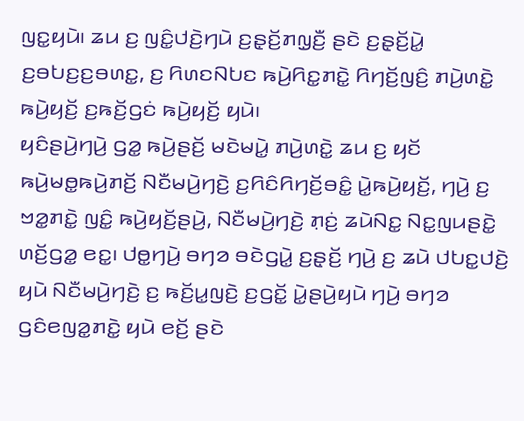ꤜꤢ꤭ꤟꤣꤧ꤯ ꤘꤣ ꤢ꤬ ꤜꤢꤨ꤭ꤓꤢꤧ꤬ꤚꤣꤧ ꤢ꤬ꤔ꤫ꤢꤩ꤬ꤊꤜ꤫ꤢꤪ꤬ ꤔꤢꤧ ꤢ꤬ꤔ꤫ꤢꤩ꤬ꤣꤧ꤭ ꤢ꤬ꤋꤝꤢ꤬ꤢ꤬ꤋꤛꤢ꤭, ꤢ꤬ ꤖꤛꤢꤡꤝꤢ ꤒꤣꤧ꤬ꤖꤢ꤭ꤊꤢꤧ꤭ ꤖꤚꤢꤩ꤬ꤜꤢꤨ꤬ ꤊꤣꤧ꤬ꤛꤢꤧ꤭ ꤒꤣꤧ꤬ꤟꤢꤩ꤬ ꤢ꤬ꤒꤢꤩ꤬ꤞꤢꤦ ꤒꤣꤧ꤬ꤟꤢꤩ꤬ ꤟꤣꤧ꤯
ꤟꤢꤨꤔꤣꤧ꤬ꤚꤣꤧ꤬ ꤞꤤ꤭ ꤒꤣꤧ꤬ꤔꤢꤩ꤬ ꤗꤢꤧꤗꤣꤧ꤭ ꤊꤣꤧ꤬ꤛꤢꤧ꤭ ꤘꤣ ꤢ꤬ ꤟꤢꤩ ꤒꤣꤧ꤬ꤗꤥ꤭ꤒꤣꤧ꤬ꤊꤢꤩ꤬ ꤡꤢꤪꤗꤣꤧ꤬ꤚꤢꤧ꤬ ꤢ꤬ꤖꤢꤨꤖꤚꤢꤩ꤬ꤋꤢꤨ꤭ ꤣꤧ꤭ꤒꤣꤧ꤬ꤟꤢꤩ꤬, ꤚꤣꤧ꤬ ꤢ꤬ ꤠꤤ꤭ꤊꤢꤧ꤭ ꤜꤢꤨ꤭ ꤒꤣꤧ꤬ꤟꤢꤩ꤬ꤔꤣꤧ꤬, ꤡꤢꤪꤗꤣꤧ꤬ꤚꤢꤧ꤬ ꤊ꤫ꤢꤦ꤬ ꤘꤣꤧꤡꤢ꤭ ꤡꤢ꤭ꤜꤣꤔꤢꤧ꤭ ꤛꤢꤩ꤬ꤞꤤ꤭ ꤕꤢ꤭꤯ ꤓꤥ꤭ꤚꤣꤧ꤬ ꤋꤚꤤ ꤋꤢꤧꤞꤣꤧ꤭ ꤢ꤬ꤔ꤫ꤢꤩ꤬ ꤚꤣꤧ꤬ ꤢ꤬ ꤘꤣꤧ ꤓꤝꤢ꤭ꤓꤢꤧ꤬ ꤟꤣꤧ ꤡꤢꤪꤗꤣꤧ꤬ꤚꤢꤧ꤬ ꤢ꤬ ꤒꤢꤩ꤬ꤣ꤭ꤜꤢꤧ꤬ ꤢ꤬ꤞꤢꤩ꤭ ꤣꤧ꤭ꤔꤣꤧ꤬ꤟꤣꤧ ꤚꤣꤧ꤬ ꤋꤚꤤ ꤞꤢꤨꤕꤜꤤ꤭ꤊꤢꤧ꤭ ꤟꤣꤧ ꤕꤢꤩ꤬ ꤔꤢꤧ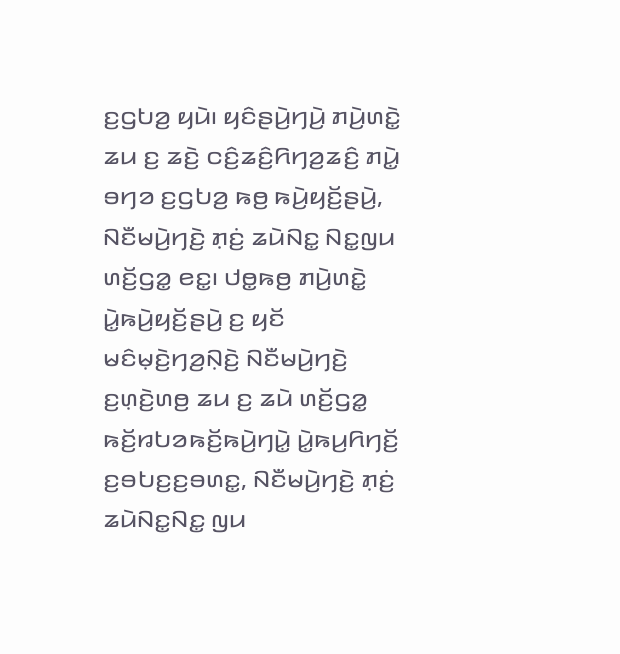ꤢ꤬ꤞꤝꤤ꤬ ꤟꤣꤧ꤯ ꤟꤢꤨꤔꤣꤧ꤬ꤚꤣꤧ꤬ ꤊꤣꤧ꤬ꤛꤢꤧ꤭ ꤘꤣ ꤢ꤬ ꤘꤢꤧ꤬ ꤍꤢꤨ꤬ꤘꤢꤨ꤬ꤖꤚꤤ꤬ꤘꤢꤨ꤬ ꤊꤣꤧ꤭ ꤋꤚꤤ ꤢ꤬ꤞꤝꤤ꤬ ꤒꤥ꤬ ꤒꤣꤧ꤬ꤟꤢꤩ꤬ꤔꤣꤧ꤬, ꤡꤢꤪꤗꤣꤧ꤬ꤚꤢꤧ꤬ ꤊ꤫ꤢꤦ꤬ ꤘꤣꤧꤡꤢ꤭ ꤡꤢ꤭ꤜꤣ ꤛꤢꤩ꤬ꤞꤤ꤭ ꤕꤢ꤭꤯ ꤓꤥ꤭ꤒꤥ꤬ ꤊꤣꤧ꤬ꤛꤢꤧ꤭ ꤣꤧ꤭ꤒꤣꤧ꤬ꤟꤢꤩ꤬ꤔꤣꤧ꤬ ꤢ꤬ ꤟꤢꤩ ꤗꤢꤨꤗ꤫ꤢꤧ꤬ꤚꤤ꤬ꤡ꤫ꤢꤧ꤬ ꤡꤢꤪꤗꤣꤧ꤬ꤚꤢꤧ꤬ ꤢ꤬ꤛ꤫ꤢꤧ꤬ꤛꤥ꤬ ꤘꤣ ꤢ꤬ ꤘꤣꤧ ꤛꤢꤩ꤬ꤞꤤ꤭ ꤒꤢꤩ꤬ꤙꤝꤤꤒꤢꤩ꤬ꤒꤣꤧ꤬ꤚꤣꤧ꤭ ꤣꤧ꤭ꤒꤣ꤬ꤖꤚꤢꤩ꤬ ꤢ꤬ꤋꤝꤢ꤬ꤢ꤬ꤋꤛꤢ꤭, ꤡꤢꤪꤗꤣꤧ꤬ꤚꤢꤧ꤬ ꤊ꤫ꤢꤦ꤬ ꤘꤣꤧꤡꤢ꤭ꤡꤢ꤭ ꤜꤣ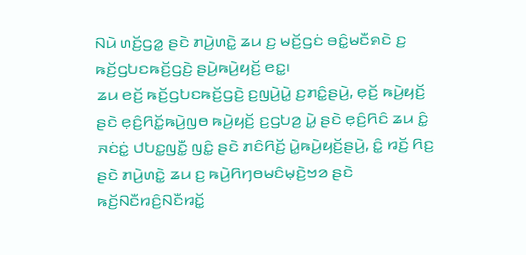ꤡꤣꤧ ꤛꤢꤩ꤬ꤞꤤ꤭ ꤔꤢꤧ ꤊꤣꤧ꤬ꤛꤢꤧ꤭ ꤘꤣ ꤢ꤬ ꤗꤢꤩ꤬ꤞꤢꤦ ꤋꤢꤨ꤭ꤗꤢꤪꤎꤢꤧ ꤢ꤬ ꤒꤢꤩ꤬ꤞꤝꤢꤒꤢꤩ꤬ꤞꤢꤧ꤬ ꤔꤣꤧ꤬ꤒꤣꤧ꤬ꤟꤢꤩ꤬ ꤕꤢ꤭꤯
ꤘꤣ ꤕꤢꤩ꤬ ꤒꤢꤩ꤬ꤞꤝꤢꤒꤢꤩ꤬ꤞꤢꤧ꤬ ꤢ꤬ꤜꤣꤧ꤬ꤣꤧ꤭ ꤢ꤬ꤊꤢꤨ꤭ꤔꤣꤧ꤬, ꤕ꤫ꤢꤩ꤬ ꤒꤣꤧ꤬ꤟꤢꤩ꤬ ꤔꤢꤧ ꤕ꤫ꤢꤨ꤬ꤖꤢꤩ꤭ꤒꤣꤧ꤬ꤜꤥ ꤒꤣꤧ꤬ꤟꤢꤩ꤬ ꤢ꤬ꤞꤝꤤ꤬ ꤣꤧ꤭ ꤔꤢꤧ ꤕ꤫ꤢꤨ꤬ꤖꤢꤨ ꤘꤣ ꤢꤨ꤭ ꤏꤢꤦꤢꤦ꤭ ꤓꤝꤢ꤭ꤜꤢꤪ꤭ ꤜꤢꤨ꤭ ꤔꤢꤧ ꤊꤢꤨꤖꤢꤩ꤬ ꤣꤧ꤭ꤒꤣꤧ꤬ꤟꤢꤩ꤬ꤔꤣꤧ꤬, ꤢꤨ꤭ ꤙꤢꤩ꤬ ꤖꤢ꤬ ꤔꤢꤧ ꤊꤣꤧ꤬ꤛꤢꤧ꤭ ꤘꤣ ꤢ꤬ ꤒꤣꤧ꤬ꤖꤚꤥꤗꤢꤨꤗ꤫ꤢꤧ꤬ꤠꤤ ꤔꤢꤧ ꤒꤢꤩ꤬ꤡꤢꤪꤙꤢꤨ꤬ꤡꤢꤪꤙꤢꤩ꤭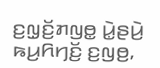ꤢ꤬ꤜ꤫ꤢꤩ꤬ꤊꤜꤥ꤭ ꤣꤧ꤭ꤔꤣꤧ꤬ ꤒꤣ꤬ꤖꤚꤢꤩ꤬ ꤢ꤬ꤜꤥ꤬,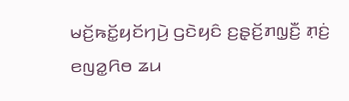ꤗꤢꤩ꤬ꤒꤢꤩ꤭ꤟꤢꤩꤚꤣꤧ꤬ ꤞꤢꤧꤟꤢꤨ ꤢ꤬ꤔ꤫ꤢꤩ꤬ꤊꤜ꤫ꤢꤪ꤬ ꤊ꤫ꤢꤦ꤬ ꤕꤜꤤ꤭ꤖꤥ ꤘꤣ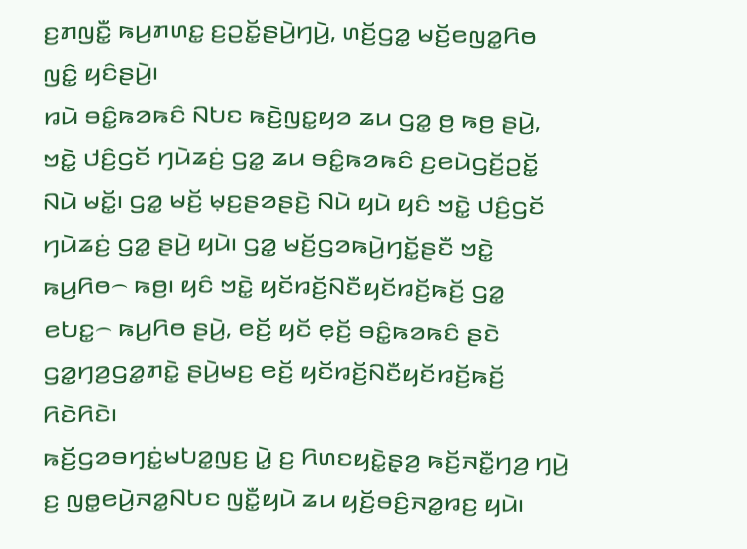ꤢ꤬ꤊꤜꤢꤪ꤭ ꤒꤣ꤬ꤊꤛꤢ꤭ ꤢ꤬ꤑꤢꤩ꤭ꤔꤣꤧ꤬ꤚꤣꤧ꤬, ꤛꤢꤩ꤬ꤞꤤ꤭ ꤗꤢꤩ꤬ꤕꤜꤤ꤭ꤖꤥ ꤜꤢꤨ꤭ ꤟꤢꤨꤔꤣꤧ꤬꤯
ꤙꤣꤧ ꤋꤢꤨ꤭ꤒꤤꤒꤢꤨ ꤡꤝꤢ ꤒꤢꤧ꤬ꤜꤢ꤭ꤟꤤ ꤘꤣ ꤞꤤ꤭ ꤥ꤬ ꤒꤥ꤬ ꤔꤣꤧ꤬, ꤠꤢꤧ꤭ ꤓꤢꤨ꤬ꤞꤢꤩ ꤚꤣꤧꤘꤢꤦ꤬ ꤞꤤ꤭ ꤘꤣ ꤋꤢꤨ꤭ꤒꤤꤒꤢꤨ ꤢ꤬ꤕꤣꤧꤞꤢꤩ꤬ꤑꤢꤩ꤭ ꤡꤣꤧ ꤗꤢꤩ꤭꤯ ꤞꤤ꤭ ꤗꤢꤩ꤬ ꤗ꤫ꤢ꤬ꤔꤤꤔꤢꤧ꤬ ꤡꤣꤧ ꤟꤣꤧ ꤟꤢꤨ ꤠꤢꤧ꤭ ꤓꤢꤨ꤬ꤞꤢꤩ ꤚꤣꤧꤘꤢꤦ꤬ ꤞꤤ꤭ ꤔꤣꤧ꤬ ꤟꤣꤧ꤯ ꤞꤤ꤭ ꤗꤢꤩ꤬ꤞꤤꤒꤣꤧ꤬ꤚꤢꤩ꤭ꤔꤢꤪ ꤠꤢꤧ꤭ ꤒꤣ꤬ꤖꤥ꤮ ꤒꤥ꤬꤯ ꤟꤢꤨ ꤠꤢꤧ꤭ ꤟꤢꤩꤙꤢꤩ꤬ꤡꤢꤪꤟꤢꤩꤙꤢꤩ꤬ꤒꤢꤩ꤬ ꤞꤤ꤭ ꤕꤝꤢ꤭꤮ ꤒꤣ꤬ꤖꤥ ꤔꤣꤧ꤬, ꤕꤢꤩ꤬ ꤟꤢꤩ ꤕ꤫ꤢꤩ꤬ ꤋꤢꤨ꤭ꤒꤤꤒꤢꤨ ꤔꤢꤧ ꤞꤤ꤭ꤚꤤ꤬ꤞꤤ꤭ꤊꤢꤧ꤭ ꤔꤣꤧ꤬ꤗꤢ꤬ ꤕꤢꤩ꤬ ꤟꤢꤩꤙꤢꤩ꤬ꤡꤢꤪꤟꤢꤩꤙꤢꤩ꤬ꤒꤢꤩ꤬ ꤖꤢꤧꤖꤢꤧ꤯
ꤒꤢꤩ꤬ꤞꤤꤋꤚꤢꤦ꤭ꤗꤝꤤ꤭ꤜꤢ꤬ ꤣꤧ꤭ ꤢ꤬ ꤖꤛꤢꤟꤢꤧ꤭ꤔ꤫ꤤ꤬ ꤒꤢꤩ꤬ꤏꤢꤪ꤭ꤚꤤ꤬ ꤚꤣꤧ꤬ ꤢ꤬ ꤜꤥ꤭ꤕꤣꤧ꤬ꤏꤤ꤭ꤡꤝꤢ ꤜꤢꤪ꤭ꤟꤣꤧ ꤘꤣ ꤟꤢꤩ꤬ꤋꤢꤨ꤬ꤏꤤ꤭ꤙꤢ꤬ ꤟꤣꤧ꤯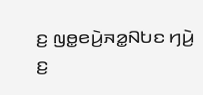ꤢ꤬ ꤜꤥ꤭ꤕꤣꤧ꤬ꤏꤤ꤭ꤡꤝꤢ ꤚꤣꤧ꤬ ꤢ꤬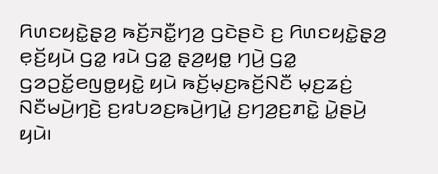ꤖꤛꤢꤟꤢꤧ꤭ꤔ꤫ꤤ꤬ ꤒꤢꤩ꤬ꤏꤢꤪ꤭ꤚꤤ꤬ ꤞꤢꤧꤔꤢꤧ ꤢ꤬ ꤖꤛꤢꤟꤢꤧ꤭ꤔ꤫ꤤ꤬ ꤕ꤫ꤢꤩ꤬ꤟꤣꤧ ꤞꤤ꤭ ꤙꤣꤧ ꤞꤤ꤭ ꤔ꤫ꤤ꤬ꤟꤥ꤭ ꤚꤣꤧ꤬ ꤞꤤ꤭ ꤞꤤꤑꤢꤩ꤭ꤕꤜꤥ꤭ꤟꤢꤧ꤭ ꤟꤣꤧ ꤒꤢꤩ꤬ꤗ꤫ꤢ꤬ꤒꤢꤩ꤬ꤡꤢꤪ ꤗ꤫ꤢ꤬ꤘꤢꤦ꤬ ꤡꤢꤪꤗꤣꤧ꤬ꤚꤢꤧ꤬ ꤢ꤬ꤙꤝꤤꤢ꤬ꤒꤣꤧ꤬ꤚꤣꤧ꤭ ꤢ꤬ꤚꤤ꤬ꤢ꤬ꤊꤢꤧ꤭ ꤣꤧ꤭ꤔꤣꤧ꤬ ꤟꤣꤧ꤯